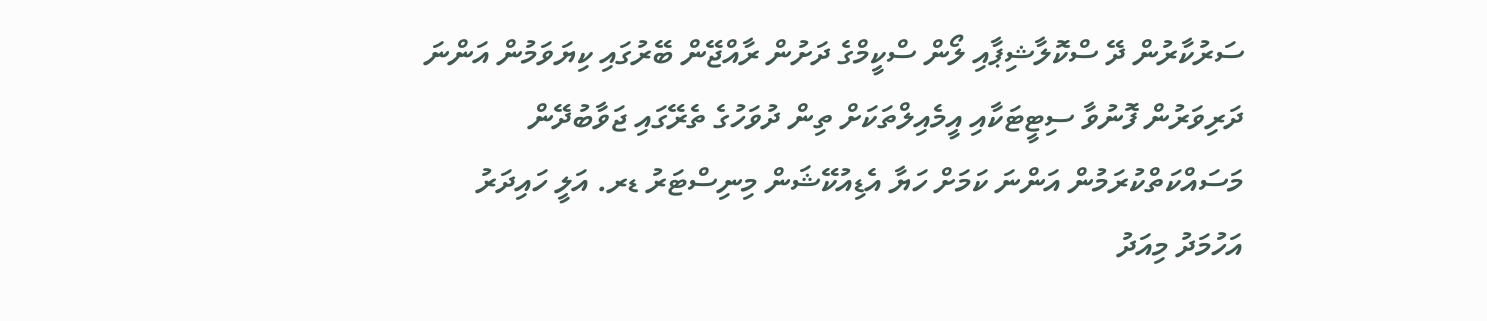ސަރުކާރުން ދޭ ސްކޮލާޝިޕާއި ލޯން ސްކީމްގެ ދަށުން ރާއްޖޭން ބޭރުގައި ކިޔަވަމުން އަންނަ ދަރިވަރުން ފޮނުވާ ސިޓީޓަކާއި އީމެއިލްތަކަށް ތިން ދުވަހުގެ ތެރޭގައި ޖަވާބުދޭން މަސައްކަތްކުރަމުން އަންނަ ކަމަށް ހަޔާ އެޑިއުކޭޝަން މިނިސްޓަރު ޑރ. އަލީ ހައިދަރު އަހުމަދު މިއަދު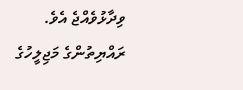ވިދާޅުވެއްޖެ އެވެ.
ރައްޔިތުންގެ މަޖިލީހުގެ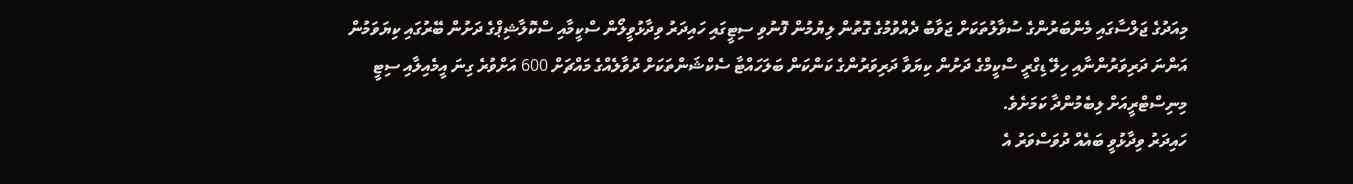މިއަދުގެ ޖަލްސާގައި މެންބަރުންގެ ސުވާލުތަކަށް ޖަވާބު ދެއްވުމުގެ ގޮތުން ލިޔުމުން ފޮނުވި ސިޓީގައި ހައިދަރު ވިދާޅުވީލޯން ސްކީމާއި ސްކޮލާޝިޕްގެ ދަށުން ބޭރުގައި ކިޔަވަމުން އަންނަ ދަރިވަރުންނާއި ހިލޭ ޑިގްރީ ސްކީމްގެ ދަށުން ކިޔަވާ ދަރިވަރުންގެ ކަންކަން ބަލަހައްޓާ ސެކްޝަންތަކަށް ދުވާލެއްގެ މައްޗަށް 600 އަށްވުރެ ގިނަ އީމެއިލާއި ސިޓީ މިނިސްޓްރީއަށް ލިބެމުންދާ ކަމަށެވެ.
ހައިދަރު ވިދާޅުވީ ބައެއް ދުވަސްވަރު އެ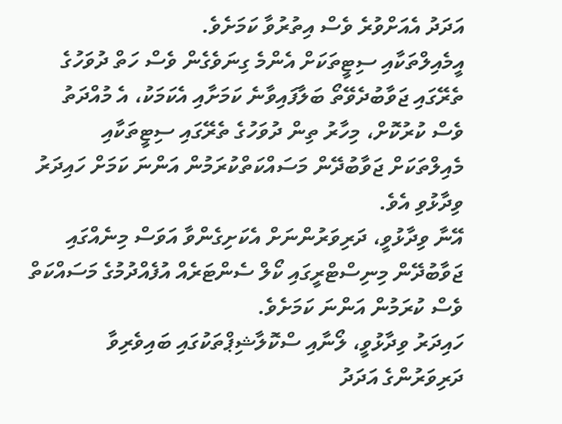އަދަދު އެއަށްވުރެ ވެސް އިތުރުވާ ކަމަށެވެ.
އީމެއިލްތަކާއި ސިޓީތަކަށް އެންމެ ގިނަވެގެން ވެސް ހަތް ދުވަހުގެ ތެރޭގައި ޖަވާބުދެވޭތޯ ބަލާފައިވާނެ ކަމަށާއި އެކަމަކު، އެ މުއްދަތު ވެސް ކުރުކޮށް، މިހާރު ތިން ދުވަހުގެ ތެރޭގައި ސިޓީތަކާއި މެއިލްތަކަށް ޖަވާބުދޭން މަސައްކަތްކުރަމުން އަންނަ ކަމަށް ހައިދަރު ވިދާޅުވި އެވެ.
އޭނާ ވިދާޅުވީ، ދަރިވަރުންނަށް އެކަށިގެންވާ އަވަސް މިނެއްގައި ޖަވާބުދޭން މިނިސްޓްރީގައި ކޯލް ސެންޓަރެއް އުފެއްދުމުގެ މަސައްކަތް ވެސް ކުރަމުން އަންނަ ކަމަށެވެ.
ހައިދަރު ވިދާޅުވީ، ލޯނާއި ސްކޮލާޝިޕްތަކުގައި ބައިވެރިވާ ދަރިވަރުންގެ އަދަދު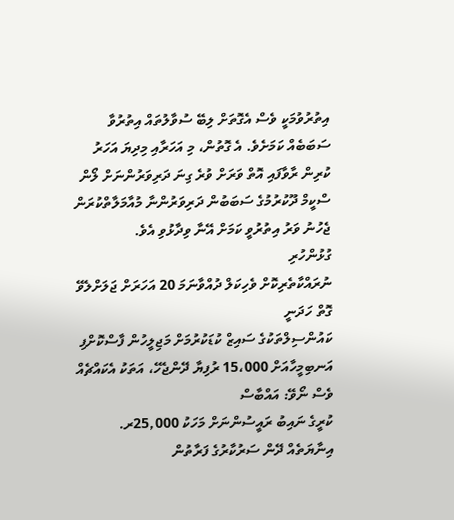އިތުރުވުމަކީ ވެސް އެގޮތަށް ލިބޭ ސުވާލުތައް އިތުރުވާ ސަބަބެއް ކަމަށެވެ. އެ ގޮތުން، މި އަހަރާއި މިދިޔަ އަހަރު ކުރިން ރާވާފައި އޮތް ވަރަށް ވުރެ ގިނަ ދަރިވަރުންނަށް ލޯން ސްކީމް ދޫކުރުމުގެ ސަބަބުން ދަރިވަރުންނާ މުއާމަލާތްކުރަން ޖެހުނު ވަރު އިތުރުވީ ކަމަށް އޭނާ ވިދާޅުވި އެވެ.
ގުޅުންހުރި
ނުރައްކާތެރިކޮށް ވެހިކަލް ދުއްވާނަމަ 20 އަހަރަށް ޖަލަށްލެވޭ ގޮތް ހަދަނީ
ކައުންސިލްތަކުގެ ސައިޒް ކުޑަކުރުމަށް މަޖިލީހުން ފާސްކޮށްފި
އަނބިމީހާއަށް 15،000 ރުފިޔާ ދޭންޖެހޭ، އަތަކު އެކައްޗެއް ވެސް ނޯވޭ: އައްބާސް
ކުރީގެ ނައިބު ރައީސުންނަށް މަހަކު 25,000ރ. އިނާޔަތެއް ދޭން ސަރުކާރުގެ ފަރާތުން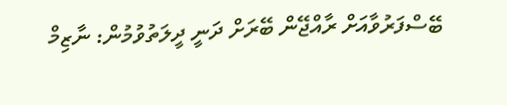ބޭސްފަރުވާއަށް ރާއްޖޭން ބޭރަށް ދަނީ ދީލަތުވުމުން: ނާޒިމް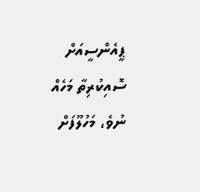ޕީއެންސީއަށް ސޮއިކުރިތާ މަހެއް ނުވެ، މަހުލޫފަށް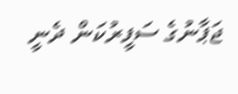ޖަޕާނުގެ ސަފީރުކަން ދެނީ